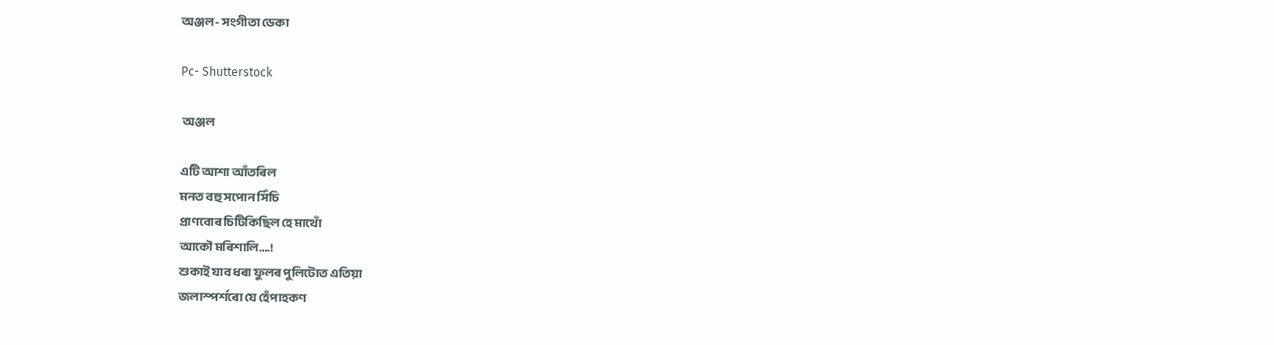অঞ্জল- সংগীতা ডেকা

Pc- Shutterstock

 অঞ্জল

এটি আশা আঁতৰিল
মনত বহু সপোন সিঁচি
প্ৰাণবোৰ চিটিকিছিল হে মাথোঁ
আকৌ মৰিশালি….!
শুকাই যাব ধৰা ফুলৰ পুলিটোত এতিয়া
জলাস্পৰ্শৰো যে হেঁপাহকণ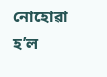নোহোৱা হ’ল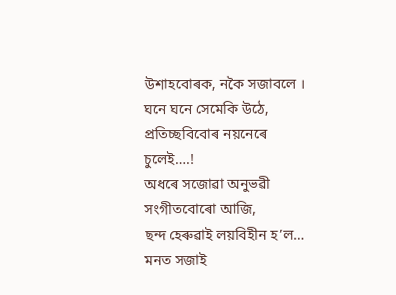উশাহবোৰক, নকৈ সজাবলে ।
ঘনে ঘনে সেমেকি উঠে,
প্ৰতিচ্ছবিবোৰ নয়নেৰে চুলেই….!
অধৰে সজোৱা অনুভৱী সংগীতবোৰো আজি,
ছন্দ হেৰুৱাই লয়বিহীন হ’ল…
মনত সজাই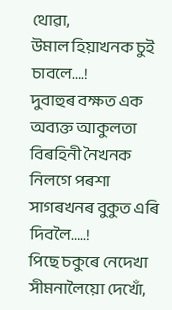থোৱা,
উমাল হিয়াখনক চুই চাবলে….!
দুবাহুৰ বক্ষত এক অব্যক্ত আকুলতা
বিৰহিনী নৈখনক নিলগে পৰশা
সাগৰখনৰ বুকুত এৰি দিবলৈ…..!
পিছে চকুৰে নেদেখা সীমনালৈয়ো দেখোঁ,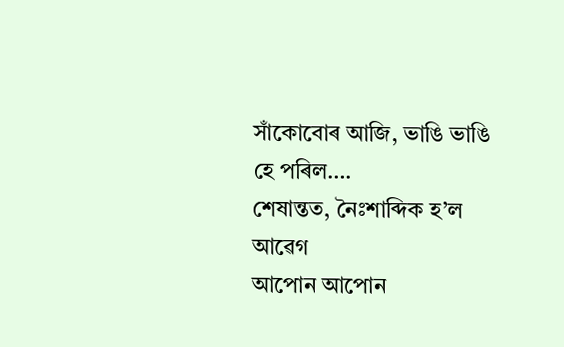সাঁকোবোৰ আজি, ভাঙি ভাঙি হে পৰিল….
শেষান্তত, নৈঃশাব্দিক হ’ল আৱেগ
আপোন আপোন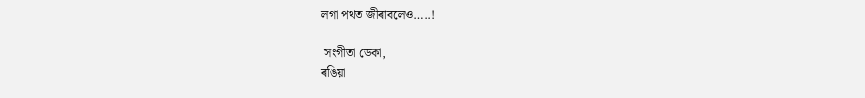লগা পথত জীৰাবলেও…..!

 সংগীতা ডেকা,
ৰঙিয়া